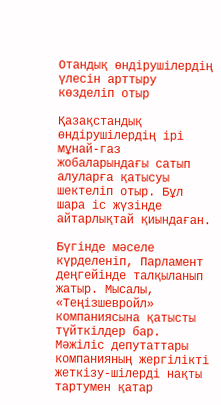Отандық өндірушілердің үлесін арттыру көзделіп отыр

Қазақстандық өндірушілердің ірі мұнай-газ жобаларындағы сатып алуларға қатысуы шектеліп отыр. Бұл шара іс жүзінде айтарлықтай қиындаған.

Бүгінде мәселе күрделеніп, Парламент деңгейінде талқыланып жатыр. Мысалы, «Теңізшевройл» компаниясына қатысты түйткілдер бар. Мәжіліс депутаттары компанияның жергілікті жеткізу-шілерді нақты тартумен қатар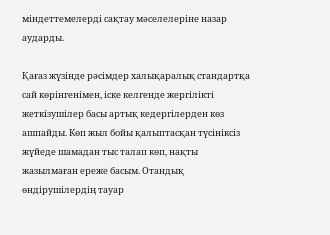міндеттемелерді сақтау мәселелеріне назар аударды.

Қағаз жүзінде рәсімдер халықаралық стандартқа сай көрінгенімен, іске келгенде жергілікті жеткізушілер басы артық кедергілерден көз ашпайды. Көп жыл бойы қалыптасқан түсініксіз жүйеде шамадан тыс талап көп, нақты жазылмаған ереже басым. Отандық өндірушілердің тауар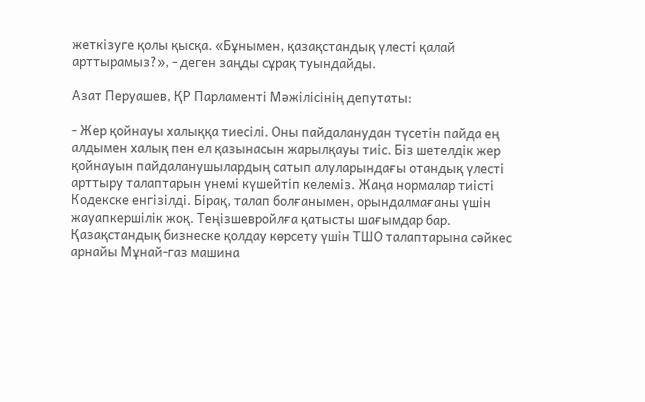жеткізуге қолы қысқа. «Бұнымен, қазақстандық үлесті қалай арттырамыз?», - деген заңды сұрақ туындайды.

Азат Перуашев, ҚР Парламенті Мәжілісінің депутаты:

- Жер қойнауы халыққа тиесілі. Оны пайдаланудан түсетін пайда ең алдымен халық пен ел қазынасын жарылқауы тиіс. Біз шетелдік жер қойнауын пайдаланушылардың сатып алуларындағы отандық үлесті арттыру талаптарын үнемі күшейтіп келеміз. Жаңа нормалар тиісті Кодекске енгізілді. Бірақ, талап болғанымен, орындалмағаны үшін жауапкершілік жоқ. Теңізшевройлға қатысты шағымдар бар. Қазақстандық бизнеске қолдау көрсету үшін ТШО талаптарына сәйкес арнайы Мұнай-газ машина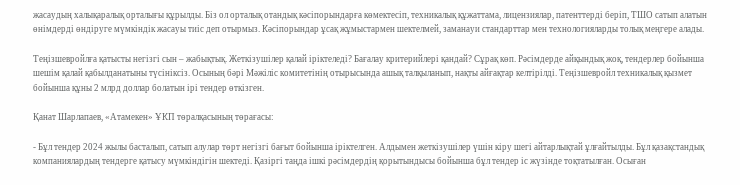жасаудың халықаралық орталығы құрылды. Біз ол орталық отандық кәсіпорындарға көмектесіп, техникалық құжаттама, лицензиялар, патенттерді беріп, ТШО сатып алатын өнімдерді өндіруге мүмкіндік жасауы тиіс деп отырмыз. Кәсіпорындар ұсақ жұмыстармен шектелмей, заманауи стандарттар мен технологияларды толық меңгере алады.

Теңізшевройлға қатысты негізгі сын – жабықтық. Жеткізушілер қалай іріктеледі? Бағалау критерийлері қандай? Сұрақ көп. Рәсімдерде айқындық жоқ, тендерлер бойынша шешім қалай қабылданатыны түсініксіз. Осының бәрі Мәжіліс комитетінің отырысында ашық талқыланып, нақты айғақтар келтірілді. Теңізшевройл техникалық қызмет бойынша құны 2 млрд доллар болатын ірі тендер өткізген.

Қанат Шарлапаев, «Атамекен» ҰКП төралқасының төрағасы:

- Бұл тендер 2024 жылы басталып, сатып алулар төрт негізгі бағыт бойынша іріктелген. Алдымен жеткізушілер үшін кіру шегі айтарлықтай ұлғайтылды. Бұл қазақстандық компаниялардың тендерге қатысу мүмкіндігін шектеді. Қазіргі таңда ішкі рәсімдердің қорытындысы бойынша бұл тендер іс жүзінде тоқтатылған. Осыған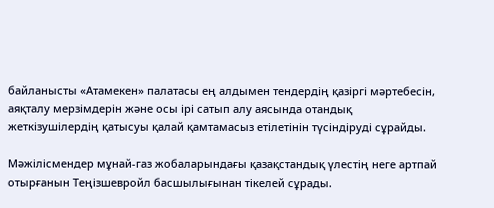байланысты «Атамекен» палатасы ең алдымен тендердің қазіргі мәртебесін, аяқталу мерзімдерін және осы ірі сатып алу аясында отандық жеткізушілердің қатысуы қалай қамтамасыз етілетінін түсіндіруді сұрайды.

Мәжілісмендер мұнай-газ жобаларындағы қазақстандық үлестің неге артпай отырғанын Теңізшевройл басшылығынан тікелей сұрады.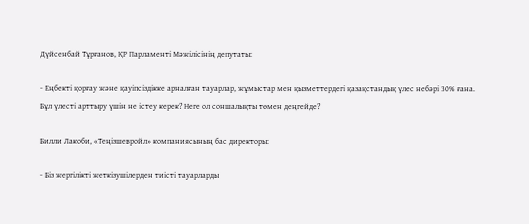Дүйсенбай Тұрғанов, ҚР Парламенті Мәжілісінің депутаты:

- Еңбекті қорғау және қауіпсіздікке арналған тауарлар, жұмыстар мен қызметтердегі қазақстандық үлес небәрі 30% ғана. Бұл үлесті арттыру үшін не істеу керек? Неге ол соншалықты төмен деңгейде?

Билли Лакоби, «Теңізшевройл» компаниясының бас директоры:

- Біз жергілікті жеткізушілерден тиісті тауарларды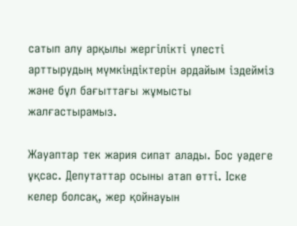сатып алу арқылы жергілікті үлесті арттырудың мүмкіндіктерін әрдайым іздейміз және бұл бағыттағы жұмысты жалғастырамыз.

Жауаптар тек жария сипат алады. Бос уәдеге ұқсас. Депутаттар осыны атап өтті. Іске келер болсақ, жер қойнауын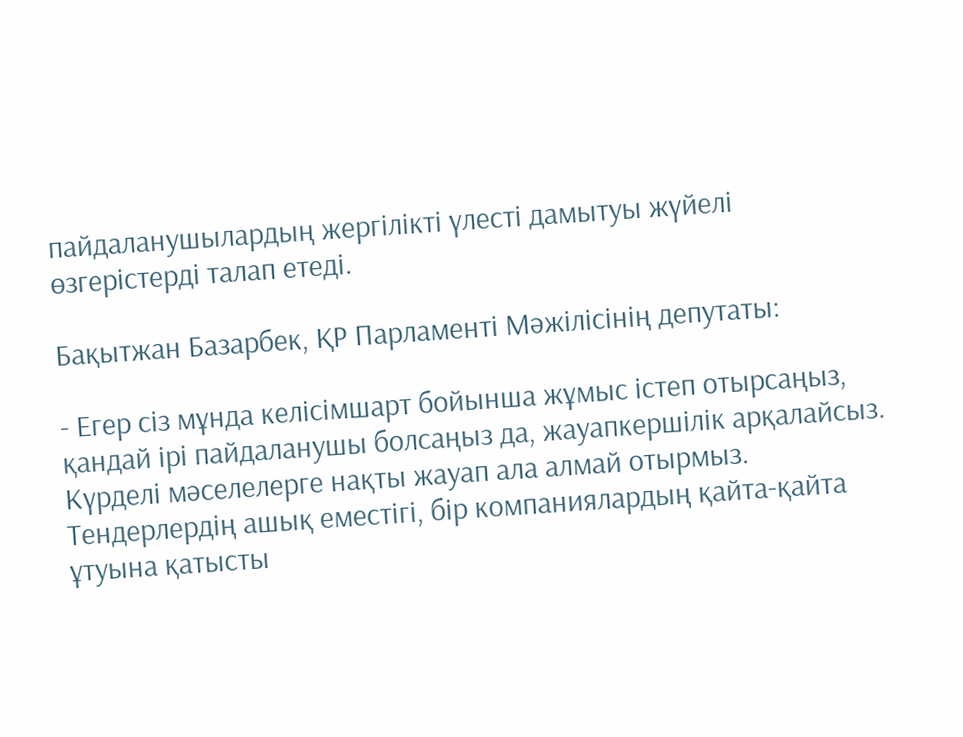пайдаланушылардың жергілікті үлесті дамытуы жүйелі өзгерістерді талап етеді.

Бақытжан Базарбек, ҚР Парламенті Мәжілісінің депутаты:

- Егер сіз мұнда келісімшарт бойынша жұмыс істеп отырсаңыз, қандай ірі пайдаланушы болсаңыз да, жауапкершілік арқалайсыз. Күрделі мәселелерге нақты жауап ала алмай отырмыз. Тендерлердің ашық еместігі, бір компаниялардың қайта-қайта ұтуына қатысты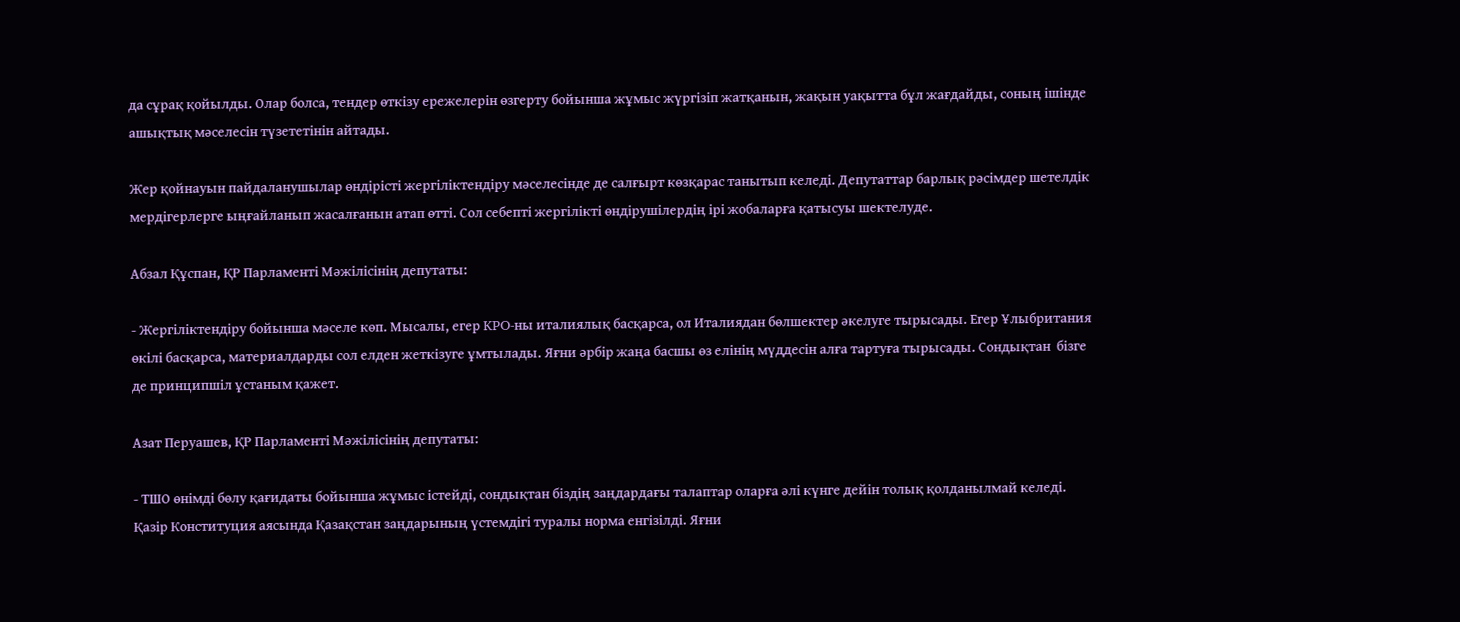да сұрақ қойылды. Олар болса, тендер өткізу ережелерін өзгерту бойынша жұмыс жүргізіп жатқанын, жақын уақытта бұл жағдайды, соның ішінде ашықтық мәселесін түзететінін айтады.

Жер қойнауын пайдаланушылар өндірісті жергіліктендіру мәселесінде де салғырт көзқарас танытып келеді. Депутаттар барлық рәсімдер шетелдік мердігерлерге ыңғайланып жасалғанын атап өтті. Сол себепті жергілікті өндірушілердің ірі жобаларға қатысуы шектелуде.

Абзал Құспан, ҚР Парламенті Мәжілісінің депутаты:

- Жергіліктендіру бойынша мәселе көп. Мысалы, егер KPO-ны италиялық басқарса, ол Италиядан бөлшектер әкелуге тырысады. Егер Ұлыбритания өкілі басқарса, материалдарды сол елден жеткізуге ұмтылады. Яғни әрбір жаңа басшы өз елінің мүддесін алға тартуға тырысады. Сондықтан  бізге де принципшіл ұстаным қажет.

Азат Перуашев, ҚР Парламенті Мәжілісінің депутаты:

- ТШО өнімді бөлу қағидаты бойынша жұмыс істейді, сондықтан біздің заңдардағы талаптар оларға әлі күнге дейін толық қолданылмай келеді. Қазір Конституция аясында Қазақстан заңдарының үстемдігі туралы норма енгізілді. Яғни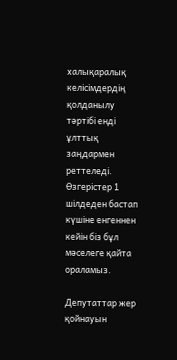халықаралық келісімдердің қолданылу тәртібі енді ұлттық заңдармен реттеледі. Өзгерістер 1 шілдеден бастап күшіне енгеннен кейін біз бұл мәселеге қайта ораламыз.

Депутаттар жер қойнауын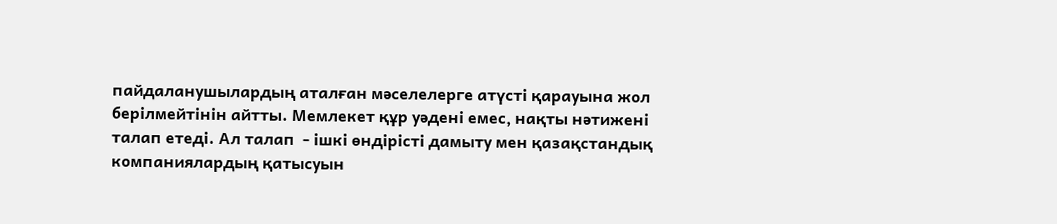пайдаланушылардың аталған мәселелерге атүсті қарауына жол берілмейтінін айтты. Мемлекет құр уәдені емес, нақты нәтижені талап етеді. Ал талап  - ішкі өндірісті дамыту мен қазақстандық компаниялардың қатысуын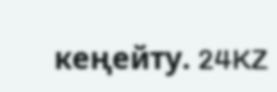кеңейту. 24KZ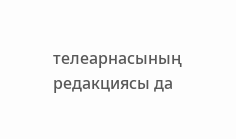телеарнасының редакциясы да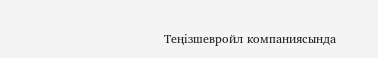Теңізшевройл компаниясында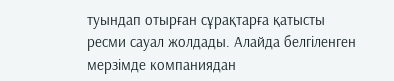туындап отырған сұрақтарға қатысты ресми сауал жолдады. Алайда белгіленген мерзімде компаниядан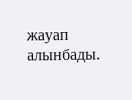жауап алынбады.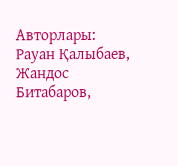Авторлары: Рауан Қалыбаев, Жандос Битабаров,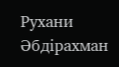Рухани Әбдірахман